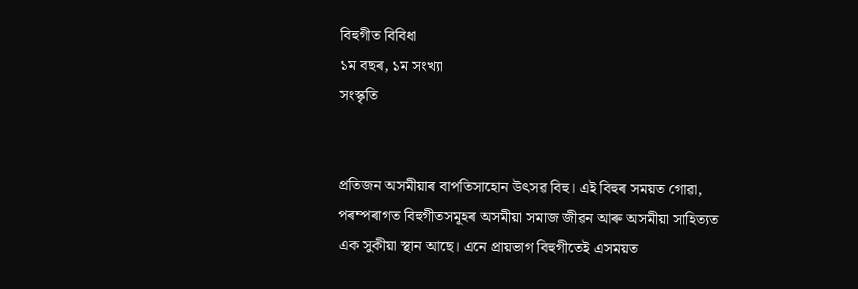বিহুগীত বিবিধা
১ম বছৰ, ১ম সংখ্যা
সংস্কৃতি


প্ৰতিজন অসমীয়াৰ বাপতিসাহোন উৎসৱ বিহু। এই বিহুৰ সময়ত গোৱা, পৰম্পৰাগত বিহুগীতসমূহৰ অসমীয়া সমাজ জীৱন আৰু অসমীয়া সাহিত্যত এক সুকীয়া স্থান আছে। এনে প্ৰায়ভাগ বিহুগীতেই এসময়ত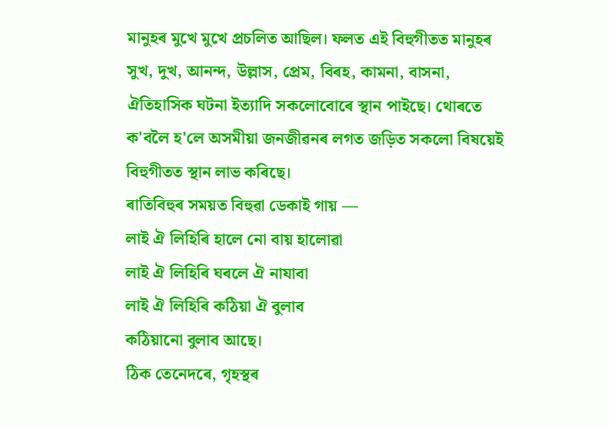মানুহৰ মুখে মুখে প্ৰচলিত আছিল। ফলত এই বিহুগীতত মানুহৰ সুখ, দুখ, আনন্দ, উল্লাস, প্ৰেম, বিৰহ, কামনা, বাসনা, ঐতিহাসিক ঘটনা ইত্যাদি সকলোবোৰে স্থান পাইছে। থোৰতে ক'বলৈ হ'লে অসমীয়া জনজীৱনৰ লগত জড়িত সকলো বিষয়েই বিহুগীতত স্থান লাভ কৰিছে।
ৰাতিবিহুৰ সময়ত বিহুৱা ডেকাই গায় —
লাই ঐ লিহিৰি হালে নো বায় হালোৱা
লাই ঐ লিহিৰি ঘৰলে ঐ নাযাবা
লাই ঐ লিহিৰি কঠিয়া ঐ বুলাব
কঠিয়ানো বুলাব আছে।
ঠিক তেনেদৰে, গৃহস্থৰ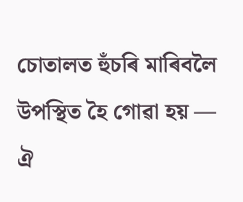চোতালত হুঁচৰি মাৰিবলৈ উপস্থিত হৈ গোৱা হয় —
ঐ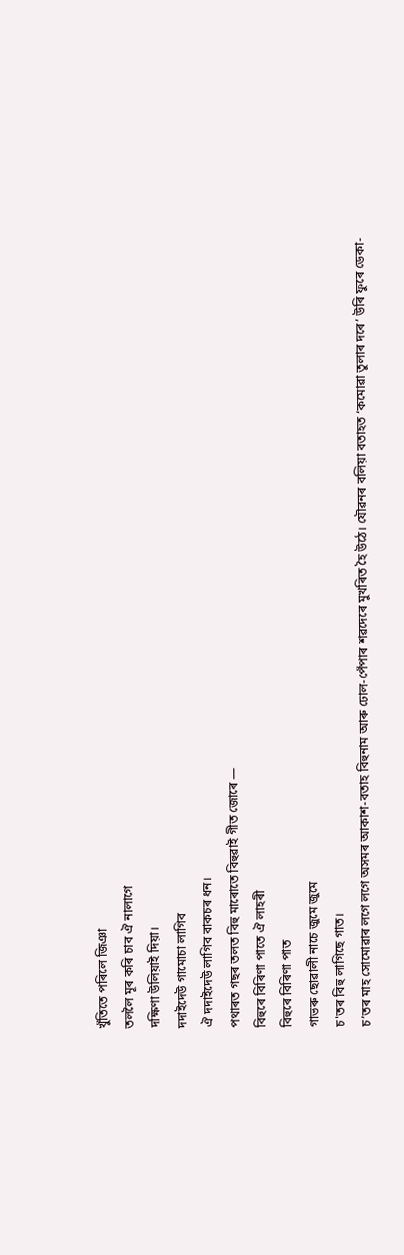খুঁতিতে পৰিলে জিঞা
তললৈ মূৰ কৰি চাব ঐ নালাগে
দক্ষিণা উলিয়াই দিয়া।
দদাইদেউ গামোচা লাগিব
ঐ দদাইদেউ লাগিব বাকচৰ ধন।
পথাৰত গছৰ তলত বিহু মাৰোতে বিহুৱাই গীত জোৰে —
বিহুৰে বিৰিণা পাতে ঐ লাহৰী
বিহুৰে বিৰিণা পাত
গাভৰু ছোৱালী নাচে জুমে জুমে
চ'তৰ বিহু লাগিছে গাত।
চ’তৰ মাহ সোমোৱাৰ লগে লগে অসমৰ আকাশ-বতাহ বিহুনাম আৰু ঢোল-পেঁপাৰ শৱদেৰে মুখৰিত হৈ উঠে। যৌৱনৰ বলিয়া বতাহত ‘কমোৱা তুলাৰ দৰে’ উৰি ফুৰে ডেকা-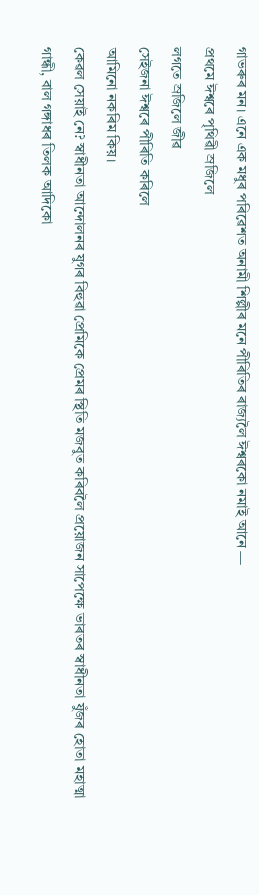গাভৰুৰ মন। এনে এক মধুৰ পৰিৱেশত অনামী শিল্পীৰ মনে পীৰিতিৰ ৰাজ্যলৈ ঈশ্বৰকো নমাই আনে —
প্রথমে ঈশ্বৰে পৃথিৱী স্ৰজিলে
লগতে স্ৰজিলে জীৱ
সেইজনা ঈশ্বৰে পীৰিতি কৰিলে
আমিনো নকৰিম কিয়।
কেৱল সেয়াই নে? স্বাধীনতা আন্দোলনৰ যুগৰ বিহুৱা প্ৰেমিকে প্ৰেমৰ স্থিতি মজবুত কৰিবলৈ প্রয়োজন সাপেক্ষে ভাৰতৰ স্বাধীনতা যুঁজৰ হোতা মহাত্মা গান্ধী, বাল গঙ্গাধৰ তিলক আদিকো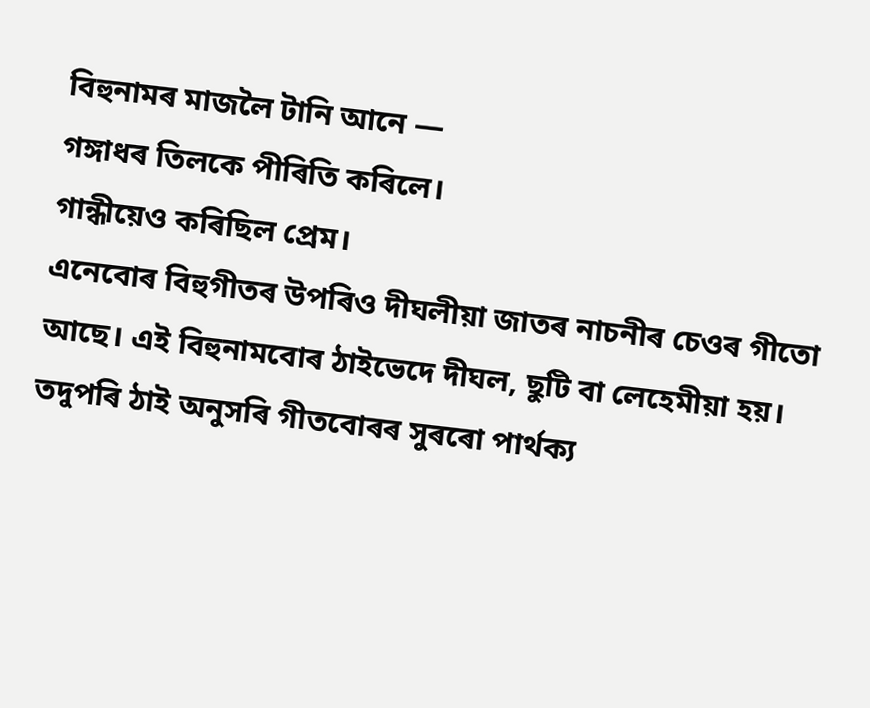বিহুনামৰ মাজলৈ টানি আনে —
গঙ্গাধৰ তিলকে পীৰিতি কৰিলে।
গান্ধীয়েও কৰিছিল প্রেম।
এনেবোৰ বিহুগীতৰ উপৰিও দীঘলীয়া জাতৰ নাচনীৰ চেওৰ গীতো আছে। এই বিহুনামবোৰ ঠাইভেদে দীঘল, ছুটি বা লেহেমীয়া হয়। তদুপৰি ঠাই অনুসৰি গীতবোৰৰ সুৰৰো পাৰ্থক্য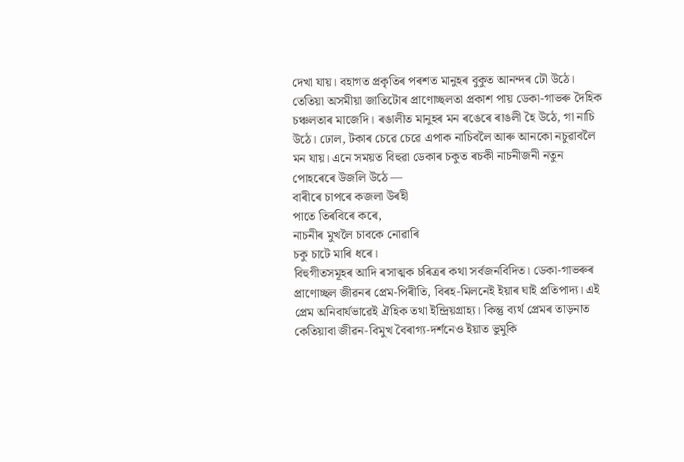দেখা যায়। বহাগত প্ৰকৃতিৰ পৰশত মানুহৰ বুকুত আনন্দৰ ঢৌ উঠে। তেতিয়া অসমীয়া জাতিটোৰ প্ৰাণোচ্ছলতা প্ৰকাশ পায় ডেকা-গাভৰু দৈহিক চঞ্চলতাৰ মাজেদি। ৰঙালীত মানুহৰ মন ৰঙেৰে ৰাঙলী হৈ উঠে, গা নাচি উঠে। ঢোল, টকাৰ চেৱে চেৱে এপাক নাচিবলৈ আৰু আনকো নচুৱাবলৈ মন যায়। এনে সময়ত বিহুৱা ডেকাৰ চকুত ৰচকী নাচনীজনী নতুন পোহৰেৰে উজলি উঠে —
বাৰীৰে চাপৰে কজলা উৰহী
পাতে তিৰবিৰে কৰে,
নাচনীৰ মুখলৈ চাবকে নোৱাৰি
চকু চাটে মাৰি ধৰে।
বিহুগীতসমূহৰ আদি ৰসাত্মক চৰিত্ৰৰ কথা সর্বজনবিদিত। ডেকা-গাভৰুৰ প্রাণোচ্ছল জীৱনৰ প্রেম-পিৰীতি, বিৰহ-মিলনেই ইয়াৰ ঘাই প্রতিপাদ্য। এই প্রেম অনিবার্যভাৱেই ঐহিক তথা ইন্দ্রিয়গ্রাহ্য। কিন্তু ব্যর্থ প্রেমৰ তাড়নাত কেতিয়াবা জীৱন-বিমুখ বৈৰাগ্য-দর্শনেও ইয়াত ভুমুকি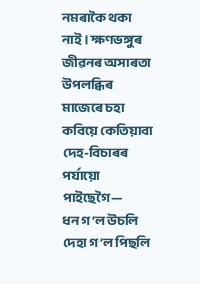নমৰাকৈ থকা নাই। ক্ষণভঙ্গুৰ জীৱনৰ অসাৰতা উপলব্ধিৰ মাজেৰে চহা কবিয়ে কেতিয়াবা দেহ-বিচাৰৰ পর্যায়ো পাইছেগৈ—
ধন গ’ল উচলি দেহা গ’ল পিছলি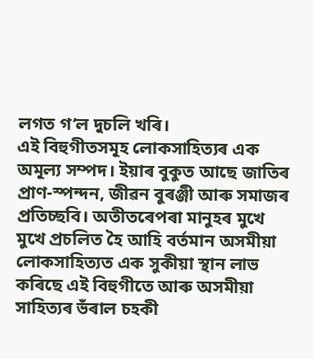লগত গ‘ল দুচলি খৰি।
এই বিহুগীতসমূহ লোকসাহিত্যৰ এক অমূল্য সম্পদ। ইয়াৰ বুকুত আছে জাতিৰ প্ৰাণ-স্পন্দন, জীৱন বুৰঞ্জী আৰু সমাজৰ প্ৰতিচ্ছবি। অতীতৰেপৰা মানুহৰ মুখে মুখে প্ৰচলিত হৈ আহি বৰ্তমান অসমীয়া লোকসাহিত্যত এক সুকীয়া স্থান লাভ কৰিছে এই বিহুগীতে আৰু অসমীয়া সাহিত্যৰ ভঁৰাল চহকী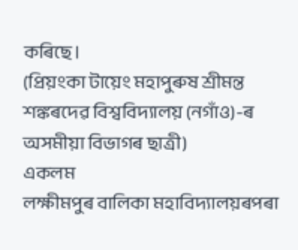কৰিছে।
(প্ৰিয়ংকা টায়েং মহাপুৰুষ শ্ৰীমন্ত শঙ্কৰদেৱ বিশ্ববিদ্যালয় (নগাঁও)-ৰ অসমীয়া বিভাগৰ ছাত্ৰী)
একলম
লক্ষীমপুৰ বালিকা মহাবিদ্যালয়ৰপৰা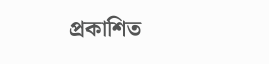প্ৰকাশিত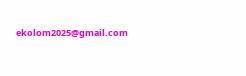ekolom2025@gmail.com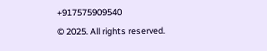+917575909540
© 2025. All rights reserved.